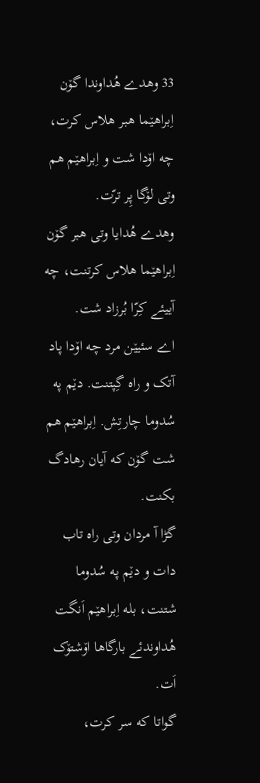33 وهدے هُداوندا گۆن اِبراهێما هبر هلاس کرت، چه اۆدا شت و اِبراهێم هم وتی لۆگا پِر ترّت.
وهدے هُدایا وتی هبر گۆن اِبراهێما هلاس کرتنت، چه آییئے کِرّا بُرزاد شت.
اے سئیێن مرد چه اۆدا پاد آتک و راه گِپتنت. دێم په سُدوما چارتِش. اِبراهێم هم شت گۆن که آیان رهادگ بکنت.
گڑا آ مردان وتی راه تاب دات و دێم په سُدوما شتنت، بله اِبراهێم اَنگت هُداوندئے بارگاها اۆشتۆک اَت.
گواتا که سر کرت،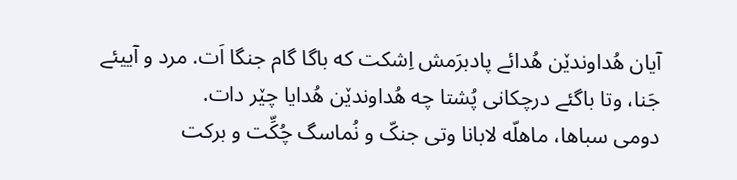آیان هُداوندێن هُدائے پادبرَمش اِشکت که باگا گام جنگا اَت. مرد و آییئے جَنا، وتا باگئے درچکانی پُشتا چه هُداوندێن هُدایا چێر دات.
دومی سباها، ماهلّه لابانا وتی جنکّ و نُماسگ چُکِّت و برکت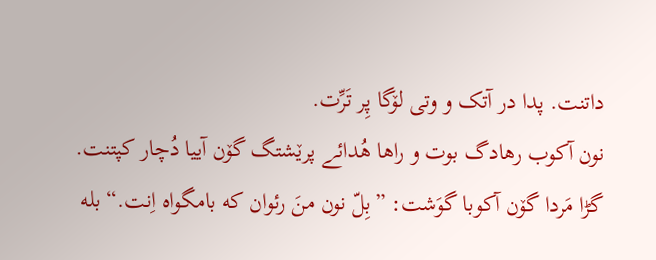داتنت. پدا در آتک و وتی لۆگا پِر تَرِّت.
نون آکوب رهادگ بوت و راها هُدائے پرێشتگ گۆن آییا دُچار کپتنت.
گڑا مَردا گۆن آکوبا گوَشت: ”بِلّ نون منَ رئوان که بامگواه اِنت.“ بله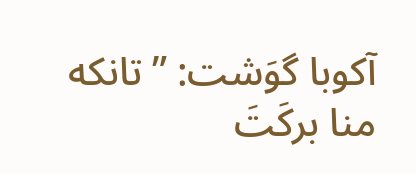آکوبا گوَشت: ”تانکه منا برکَتَ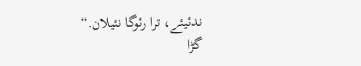ندئیئے، ترا رئوگا نئیلان.“
گڑا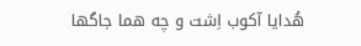هُدایا آکوب اِشت و چه هما جاگها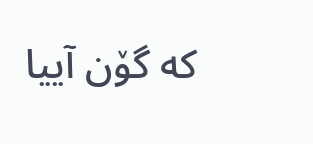که گۆن آییا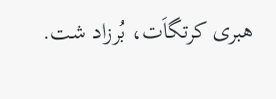هبری کرتگاَت، بُرزاد شت.